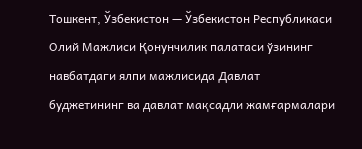Тошкент, Ўзбекистон — Ўзбекистон Республикаси Олий Мажлиси Қонунчилик палатаси ўзининг навбатдаги ялпи мажлисида Давлат буджетининг ва давлат мақсадли жамғармалари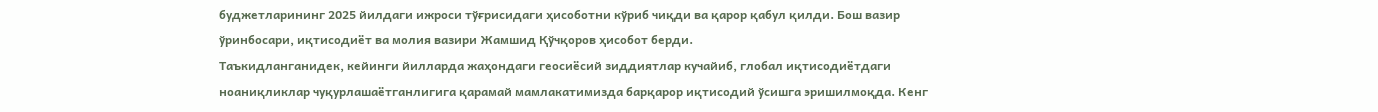буджетларининг 2025 йилдаги ижроси тўғрисидаги ҳисоботни кўриб чиқди ва қарор қабул қилди. Бош вазир ўринбосари, иқтисодиёт ва молия вазири Жамшид Қўчқоров ҳисобот берди.
Таъкидланганидек, кейинги йилларда жаҳондаги геосиёсий зиддиятлар кучайиб, глобал иқтисодиётдаги ноаниқликлар чуқурлашаётганлигига қарамай мамлакатимизда барқарор иқтисодий ўсишга эришилмоқда. Кенг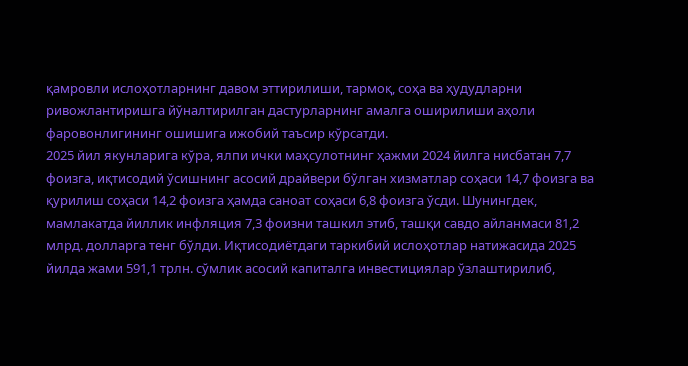қамровли ислоҳотларнинг давом эттирилиши, тармоқ, соҳа ва ҳудудларни ривожлантиришга йўналтирилган дастурларнинг амалга оширилиши аҳоли фаровонлигининг ошишига ижобий таъсир кўрсатди.
2025 йил якунларига кўра, ялпи ички маҳсулотнинг ҳажми 2024 йилга нисбатан 7,7 фоизга, иқтисодий ўсишнинг асосий драйвери бўлган хизматлар соҳаси 14,7 фоизга ва қурилиш соҳаси 14,2 фоизга ҳамда саноат соҳаси 6,8 фоизга ўсди. Шунингдек, мамлакатда йиллик инфляция 7,3 фоизни ташкил этиб, ташқи савдо айланмаси 81,2 млрд. долларга тенг бўлди. Иқтисодиётдаги таркибий ислоҳотлар натижасида 2025 йилда жами 591,1 трлн. сўмлик асосий капиталга инвестициялар ўзлаштирилиб,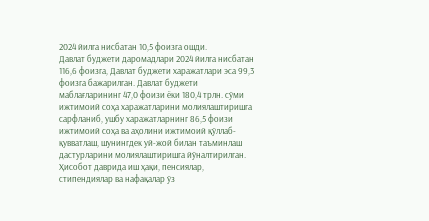2024 йилга нисбатан 10,5 фоизга ошди.
Давлат буджети даромадлари 2024 йилга нисбатан 116,6 фоизга, Давлат буджети харажатлари эса 99,3 фоизга бажарилган. Давлат буджети маблағларининг 47,0 фоизи ёки 180,4 трлн. сўми ижтимоий соҳа харажатларини молиялаштиришга сарфланиб, ушбу харажатларнинг 86,5 фоизи ижтимоий соҳа ва аҳолини ижтимоий қўллаб-қувватлаш, шунингдек уй-жой билан таъминлаш дастурларини молиялаштиришга йўналтирилган.
Ҳисобот даврида иш ҳақи, пенсиялар, стипендиялар ва нафақалар ўз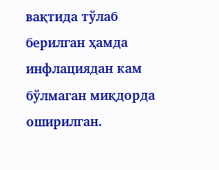вақтида тўлаб берилган ҳамда инфлациядан кам бўлмаган миқдорда оширилган.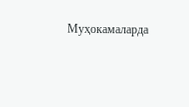Муҳокамаларда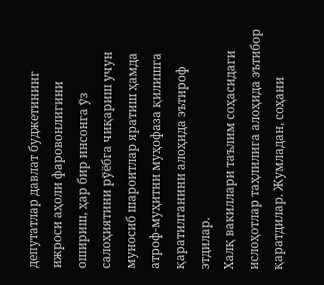депутатлар давлат буджетининг ижроси аҳоли фаровонлигини ошириш, ҳар бир инсонга ўз салоҳиятини рўёбга чиқариш учун муносиб шароитлар яратиш ҳамда атроф-муҳитни муҳофаза қилишга қаратилганини алоҳида эътироф этдилар.
Халқ вакиллари таълим соҳасидаги ислоҳотлар таҳлилига алоҳида эътибор қаратдилар. Жумладан, соҳани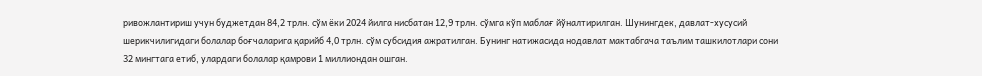ривожлантириш учун буджетдан 84,2 трлн. сўм ёки 2024 йилга нисбатан 12,9 трлн. сўмга кўп маблағ йўналтирилган. Шунингдек, давлат-хусусий шерикчилигидаги болалар боғчаларига қарийб 4,0 трлн. сўм субсидия ажратилган. Бунинг натижасида нодавлат мактабгача таълим ташкилотлари сони 32 мингтага етиб, улардаги болалар қамрови 1 миллиондан ошган.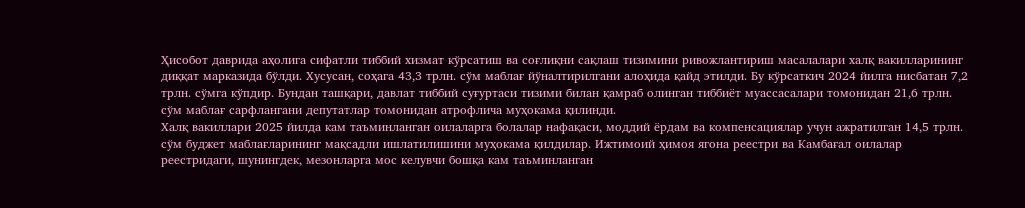Ҳисобот даврида аҳолига сифатли тиббий хизмат кўрсатиш ва соғлиқни сақлаш тизимини ривожлантириш масалалари халқ вакилларининг диққат марказида бўлди. Хусусан, соҳага 43,3 трлн. сўм маблағ йўналтирилгани алоҳида қайд этилди. Бу кўрсаткич 2024 йилга нисбатан 7,2 трлн. сўмга кўпдир. Бундан ташқари, давлат тиббий суғуртаси тизими билан қамраб олинган тиббиёт муассасалари томонидан 21,6 трлн. сўм маблағ сарфлангани депутатлар томонидан атрофлича муҳокама қилинди.
Халқ вакиллари 2025 йилда кам таъминланган оилаларга болалар нафақаси, моддий ёрдам ва компенсациялар учун ажратилган 14,5 трлн. сўм буджет маблағларининг мақсадли ишлатилишини муҳокама қилдилар. Ижтимоий ҳимоя ягона реестри ва Камбағал оилалар реестридаги, шунингдек, мезонларга мос келувчи бошқа кам таъминланган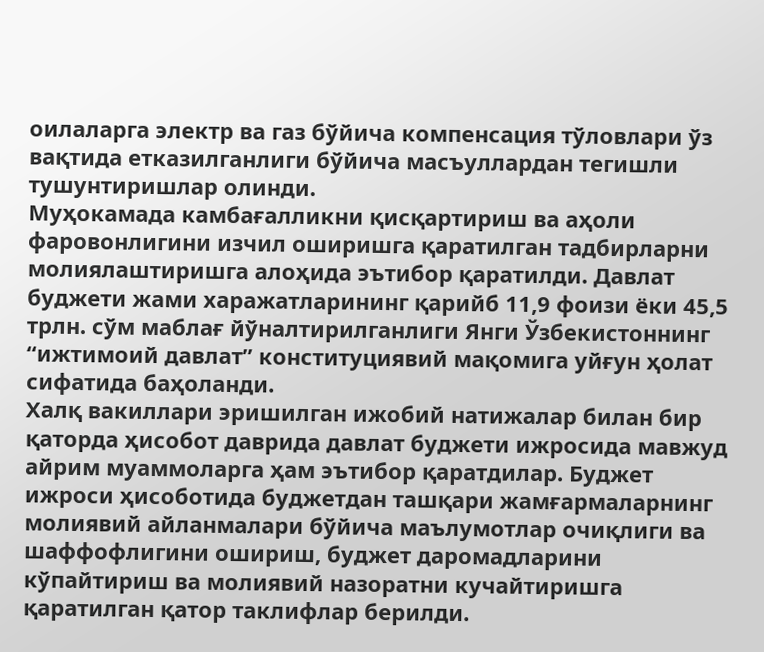оилаларга электр ва газ бўйича компенсация тўловлари ўз вақтида етказилганлиги бўйича масъуллардан тегишли тушунтиришлар олинди.
Муҳокамада камбағалликни қисқартириш ва аҳоли фаровонлигини изчил оширишга қаратилган тадбирларни молиялаштиришга алоҳида эътибор қаратилди. Давлат буджети жами харажатларининг қарийб 11,9 фоизи ёки 45,5 трлн. сўм маблағ йўналтирилганлиги Янги Ўзбекистоннинг “ижтимоий давлат” конституциявий мақомига уйғун ҳолат сифатида баҳоланди.
Халқ вакиллари эришилган ижобий натижалар билан бир қаторда ҳисобот даврида давлат буджети ижросида мавжуд айрим муаммоларга ҳам эътибор қаратдилар. Буджет ижроси ҳисоботида буджетдан ташқари жамғармаларнинг молиявий айланмалари бўйича маълумотлар очиқлиги ва шаффофлигини ошириш, буджет даромадларини кўпайтириш ва молиявий назоратни кучайтиришга қаратилган қатор таклифлар берилди.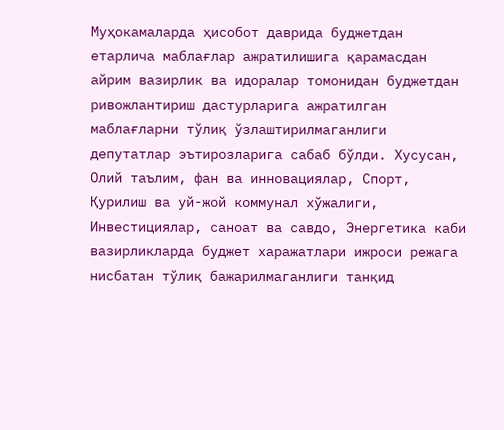Муҳокамаларда ҳисобот даврида буджетдан етарлича маблағлар ажратилишига қарамасдан айрим вазирлик ва идоралар томонидан буджетдан ривожлантириш дастурларига ажратилган маблағларни тўлиқ ўзлаштирилмаганлиги депутатлар эътирозларига сабаб бўлди. Хусусан, Олий таълим, фан ва инновациялар, Спорт, Қурилиш ва уй-жой коммунал хўжалиги, Инвестициялар, саноат ва савдо, Энергетика каби вазирликларда буджет харажатлари ижроси режага нисбатан тўлиқ бажарилмаганлиги танқид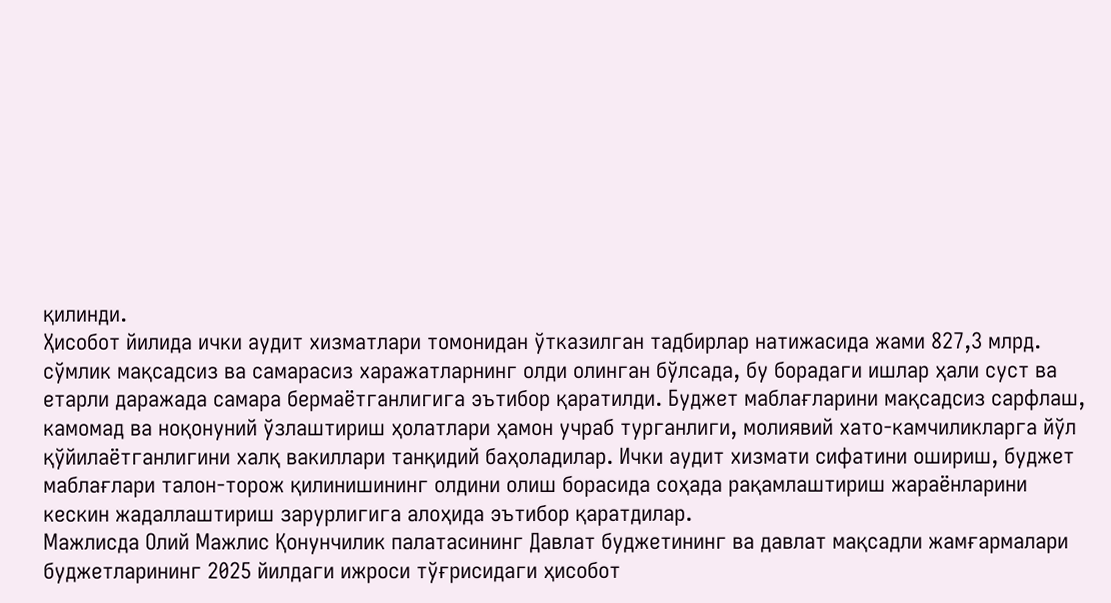қилинди.
Ҳисобот йилида ички аудит хизматлари томонидан ўтказилган тадбирлар натижасида жами 827,3 млрд. сўмлик мақсадсиз ва самарасиз харажатларнинг олди олинган бўлсада, бу борадаги ишлар ҳали суст ва етарли даражада самара бермаётганлигига эътибор қаратилди. Буджет маблағларини мақсадсиз сарфлаш, камомад ва ноқонуний ўзлаштириш ҳолатлари ҳамон учраб турганлиги, молиявий хато-камчиликларга йўл қўйилаётганлигини халқ вакиллари танқидий баҳоладилар. Ички аудит хизмати сифатини ошириш, буджет маблағлари талон-торож қилинишининг олдини олиш борасида соҳада рақамлаштириш жараёнларини кескин жадаллаштириш зарурлигига алоҳида эътибор қаратдилар.
Мажлисда Олий Мажлис Қонунчилик палатасининг Давлат буджетининг ва давлат мақсадли жамғармалари буджетларининг 2025 йилдаги ижроси тўғрисидаги ҳисобот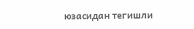юзасидан тегишли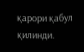қарори қабул қилинди.